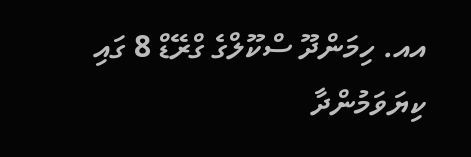އއ. ހިމަންދޫ ސްކޫލްގެ ގްރޭޑް 8 ގައި ކިޔަވަމުންދާ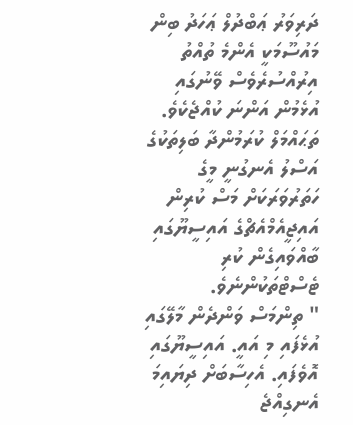ދަރިވަރު ޢަބްދުލް ޢަހަދު ބިން މައުސޫމަކީ އެންމެ ތުއްތު އިރުއްސުރެވެސް ވޭނުގައި އުޅެމުން އަންނަ ކުއްޖެކެވެ. ތަޙައްމަލް ކުރަމުންދާ ބަލިތަކުގެ އަސްލު އެނގުނީ މީގެ ހަތަރުވަރަކަށް މަސް ކުރިން އައިޖީއެމްއެޗްގެ އައިސީޔޫގައި ބާއްވައިގެން ކުރި ޓެސްޓްތަކުންނެވެ.
" ތިންމަސް ވަންދެން މާލޭގައި އުޅެފައި މި އައީ. އައިސީޔޫގައި އޮވެފައި. އެހިސާބަށް ދިޔައިމަ އެނގިއްޖެ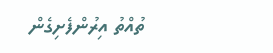ތުއްތު އިރުންފެށިގެން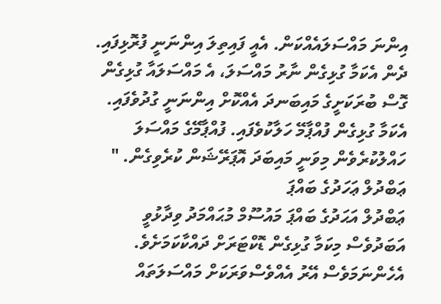އިންނަ މައްސަލައެއްކަން. އެއީ ފައިތިލަ އިންނަނީ ފުރޮޅިފައި. ދެން އެކަމާ ގުޅިގެން ނާރު މައްސަލަ، އެ މައްސަލައާ ގުޅިގެން ގޮސް ބުރަކަށީގެ މައިބަނދަ އެއްކޮށް އިންނަނީ ގުދުވެފައި. އެކަމާ ގުޅިގެން ފުއްޕާމޭ ހަލާކުވެފައި. ފުއްޕާމޭގެ މައްސަލަ ހައްލުކުރެވެން މިވަނީ މައިބަދަ އޮޕަރޭޝަން ކުރެވިގެން. "
ޢަބްދުލް ޢަހަދުގެ ބައްޕަ
ޢަބްދުލް އަޙަދުގެ ބައްޕަ މައުސޫމް މުޙައްމަދު ވިދާޅުވީ އަބަދުވެސް މިކަމާ ގުޅިގެން ޑޮކްޓަރަށް ދައްކާކަމަށެވެ. އެހެންނަމަވެސް އޭރު އެއްވެސްވަރަކަށް މައްސަލަތައް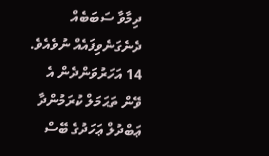ދިމާވާ ސަބަބެއް ދެނެގަނެވިފައެއް ނުވެއެވެ. 14 އަހަރުވަންދެން އެ ވޭން ތަޙަމަލް ކުރަމުންދާ ޢަބްދުލް ޢަހަދުގެ ބޭސް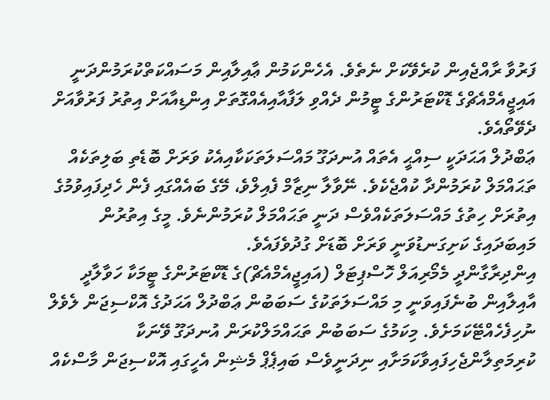ފަރުވާ ރާއްޖެއިން ކުރެވޭކަށް ނެތެވެ. އެހެންކަމުން ޢާއިލާއިން މަސައްކަތްކުރަމުންދަނީ އައިޖީއެމްއެޗްގެ ޑޮކްޓަރުންގެ ޓީމުން ދެއްވި ލަފާއާއިއެއްގޮތަށް އިންޑިއާއަށް އިތުރު ފަރުވާއަށް ދެވޭތޯއެވެ.
ޢަބްދުލް އަޙަދަކީ ސިއްޙީ އެތައް އުނދަގޫ މައްސަލަތަކަކާއިއެކު ވަރަށް ބޮޑެތި ބަލިތަކެއް ތަޙައްމަލް ކުރަމުންދާ ކުއްޖެކެވެ. ނޭވާލާ ނިޒާމް ފެއިލްވެ، މޭގެ ބައެއްގައި ފެން ހެދިފައިވުމުގެ އިތުރަށް ހިތުގެ މައްސަލަތަކެއްވެސް ދަނީ ތަޙައްމަލް ކުރަމުންނެވެ. މީގެ އިތުރުން މައިބަދައިގެ ކަށިގަނޑުވަނީ ވަރަށް ބޮޑަށް ގުދުވެފައެވެ.
އިންދިރާގާންދީ މެމޯރިއަލް ހޮސްޕިޓަލް (އައިޖީއެމްއެޗް)ގެ ޑޮކްޓަރުންގެ ޓީމަކާ ހަވާލާދީ އާއިލާއިން ބުނެފައިވަނީ މި މައްސަލަތަކުގެ ސަބަބުން ޢަބްދުލް އަޙަދުގެ އޮކްސިޖަން ލެވެލް ނުހިފެހެއްޓޭކަމަށެވެ. މިކަމުގެ ސަބަބުން ތަޙައްމަލްކުރަން އުނދަގޫ ވޭނަކާ ކުރިމަތިލާންޖެހިފައިވާކަމަށާއި ނިދަނީވެސް ބައިޕެޕް މެޝިން އެހީގައި އޮކްސިޖަން މާސްކެއް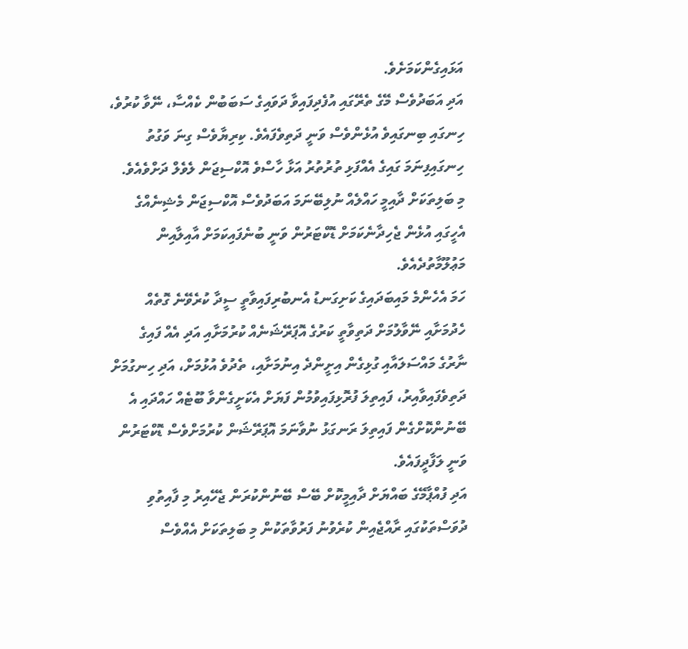އަޅައިގެންކަމަށެވެ.
އަދި އަބަދުވެސް މޭގެ ތެރޭގައި އުފެދިފައިވާ ދަވައިގެ ސަބަބުން ކެއްސާ، ނޭވާ ކުރުވެ، ހިނގައި ބިނގައިވެ އުޅެންވެސް ވަނީ ދަތިވެފައެވެ. ކިރިޔާވެސް ގިނަ ވަގުތު ހިނގައިފިނަމަ ގައިގެ އެއްފަޅި ތުރުތުރު އަޅާ ހާސްވެ އޮކްސިޖަން ލެވެލް ދަށްވެއެވެ.
މި ބަލިތަކަށް ދާއިމީ ހައްލެއް ނުލިބޭނަމަ އަބަދުވެސް އޮކްސިޖަން މެޝިނެއްގެ އެހީގައި އުޅެން ޖެހިދާނެކަމަށް ޑޮކްޓަރުން ވަނީ ބުނެފައިކަމަށް އާއިލާއިން މަޢުލޫމާތުދެއެވެ.
ހަމަ އެހެންމެ މައިބަދައިގެ ކަށިގަނޑު އެނބުރިފައިވާތީ ސީދާ ކުރެވޭނެ ގޮތެއް ހެދުމަށާއި ނޭވާލުމަށް ދަތިވާތީ ކަރުގެ އޮޕަރޭޝަނެއް ކުރުމަށާއި އަދި އެއް ފައިގެ ނާރުގެ މައްސަލައާއި ގުޅިގެން އިށީންދެ އިނުމަށާއި، ތެދުވެ އުޅުމަށް، އަދި ހިނގުމަށް ދަތިވެފައިވާއިރު، ފައިތިލަ ފުރޮޅިފައިވުމުން ފަޔަށް އެކަށީގެންވާ ބޫޓެއް ހައްދައި އެ ބޭނުންކޮށްގެން ފައިތިލަ ރަނގަޅު ނުވާނަމަ އޮޕަރޭޝަން ކުރުމަށްވެސް ޑޮކްޓަރުން ވަނީ ލަފާދީފައެވެ.
އަދި ފުއްޕާމޭގެ ބައްޔަށް ދާއިމީކޮށް ބޭސް ބޭނުންކުރަން ޖެހޭއިރު މި ފާއިތުވި ދުވަސްތަކުގައި ރާއްޖެއިން ކުރެވުނު ފަރުވާތަކުން މި ބަލިތަކަށް އެއްވެސް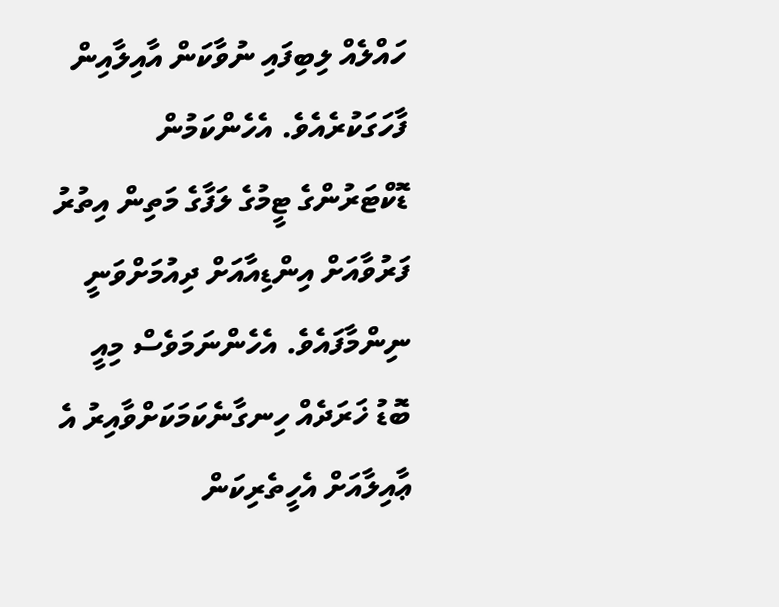ހައްލެއް ލިބިފައި ނުވާކަން އާއިލާއިން ފާހަގަކުރެއެވެ. އެހެންކަމުން ޑޮކްޓަރުންގެ ޓީމުގެ ލަފާގެ މަތިން އިތުރު ފަރުވާއަށް އިންޑިއާއަށް ދިއުމަށްވަނީ ނިންމާފައެވެ. އެހެންނަމަވެސް މިއީ ބޮޑު ޚަރަދެއް ހިނގާނެކަމަކަށްވާއިރު އެ ޢާއިލާއަށް އެހީތެރިކަން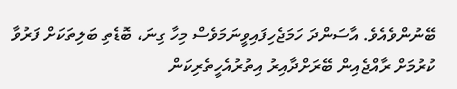ބޭނުންވެއެވެ. އާސަންދަ ހަމަޖެހިފައިވީނަމަވެސް މިހާ ގިނަ، ބޮޑެތި ބަލިތަކަށް ފަރުވާ ކުރުމަށް ރާއްޖެއިން ބޭރަށްދާއިރު އިތުރުއެހީތެރިކަން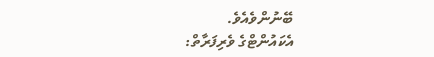ބޭނުންވެއެވެ.
އެކައުންޓްގެ ވެރިފަރާތް: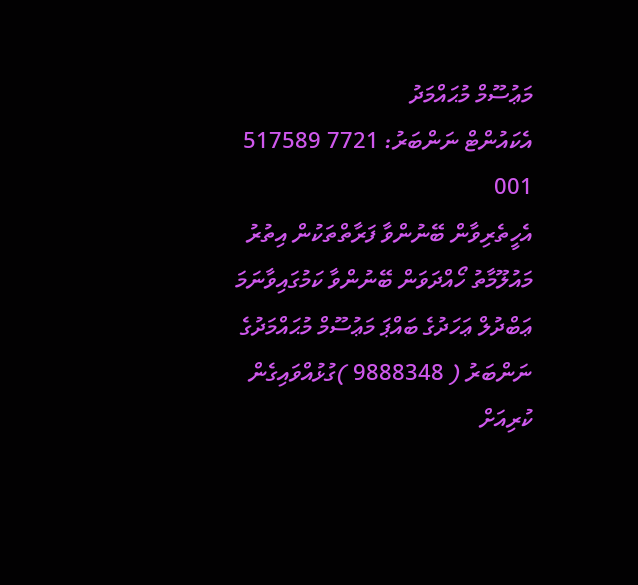މަޢުސޫމް މުޙައްމަދު
އެކައުންޓް ނަންބަރު: 7721 517589 001
އެހީތެރިވާން ބޭނުންވާ ފަރާތްތަކުން އިތުރު މައުލޫމާތު ހޯއްދަވަން ބޭނުންވާ ކަމުގައިވާނަމަ ޢަބްދުލް ޢަހަދުގެ ބައްޕަ މަޢުސޫމް މުޙައްމަދުގެ ނަންބަރު ( 9888348 )ގުޅުއްވައިގެން ކުރިއަށް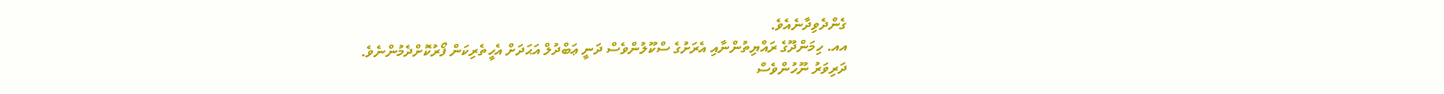ގެންދެވިދާނެއެވެ.
އއ. ހިމަންދޫގެ ރައްޔިތުންނާއި އެރަށުގެ ސްކޫލުންވެސް ދަނީ ޢަބްދުލް އަޙަދަށް އެހީތެރިކަން ފޯރުކޮށްދެމުންނެވެ.
ދަރިވަރު ނޫހުންވެސް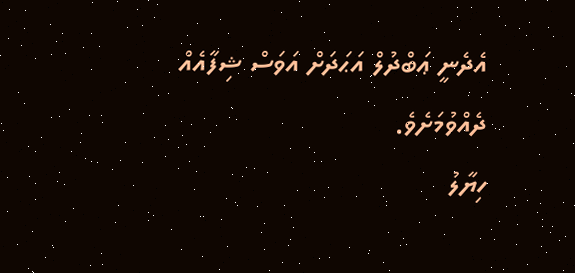އެދެނީ ޢަބްދުލް އަޙަދަށް އަވަސް ޝިފާއެއް ދެއްވުމަށެވެ.
ހިޔާލު